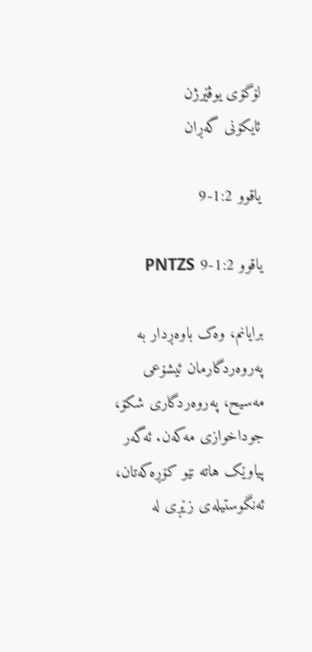لۆگۆی یوڤێرژن
ئایکۆنی گەڕان

یاقوو 1:2-9

یاقوو 1:2-9 PNTZS

برایانم، وه‌ک باوه‌ڕدار به‌ په‌روه‌ردگارمان ئیشۆعی مه‌سیح، په‌روه‌ردگاری شكۆ، جوداخوازی مه‌كه‌ن. ئه‌گه‌ر پیاوێک هاته‌ نێو كۆڕه‌كه‌تان، ئه‌نگوستیله‌ی زێڕی له‌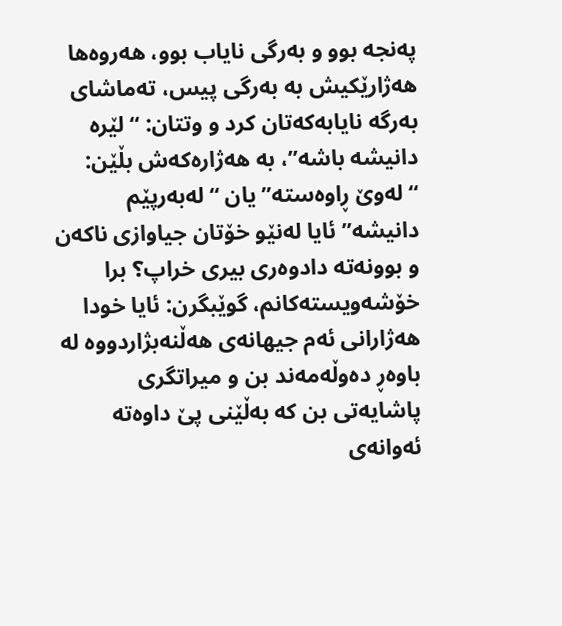په‌نجه‌ بوو و به‌رگی نایاب بوو، هه‌روه‌ها هه‌ژارێكیش به‌ به‌رگی پیس، ته‌ماشای به‌رگه‌ نایابه‌كه‌تان كرد و وتتان: “لێره‌ دانیشه‌ باشه‌”، به‌ هه‌ژاره‌كه‌ش بڵێن: “له‌وێ ڕاوه‌سته‌” یان “له‌به‌رپێم دانیشه‌” ئایا له‌نێو خۆتان جیاوازی ناكه‌ن و بوونه‌ته‌ دادوه‌ری بیری خراپ؟ برا خۆشه‌ویسته‌كانم، گوێبگرن: ئایا خودا هه‌ژارانی ئه‌م جیهانه‌ی هه‌ڵنه‌بژاردووه‌ له‌ باوه‌ڕ ده‌وڵه‌مه‌ند بن و میراتگری پاشایه‌تی بن كه‌ به‌ڵێنی پێ داوه‌ته‌ ئه‌وانه‌ی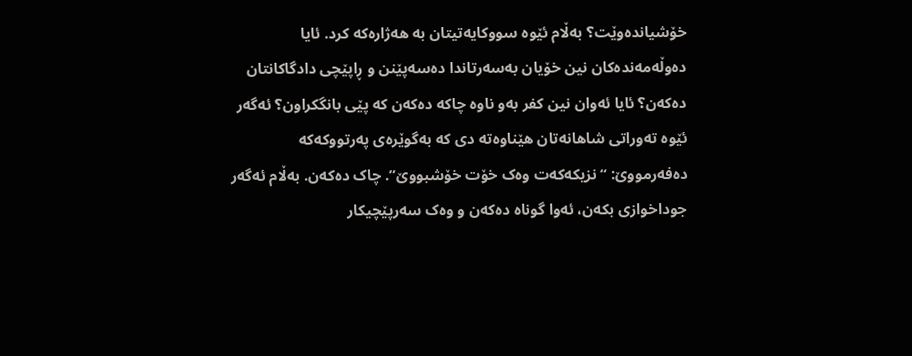خۆشیانده‌وێت؟ به‌ڵام ئێوه‌ سووكایه‌تیتان به‌ هه‌ژاره‌كه‌ كرد. ئایا ده‌وڵه‌مه‌نده‌كان نین خۆیان به‌سه‌رتاندا ده‌سه‌پێنن و ڕاپێچی دادگاكانتان ده‌كه‌ن؟ ئایا ئه‌وان نین كفر به‌و ناوه‌ چاكه‌ ده‌كه‌ن كه‌ پێی بانگكراون؟ ئه‌گه‌ر ئێوه‌ ته‌وراتی شاهانه‌تان هێناوه‌ته‌ دی كه‌ به‌گوێره‌ی په‌رتووكه‌كه‌ ده‌فه‌رمووێ: “نزیكه‌كه‌ت وه‌ک خۆت خۆشبووێ”. چاک ده‌كه‌ن. به‌ڵام ئه‌گه‌ر جوداخوازی بكه‌ن، ئه‌وا گوناه‌ ده‌كه‌ن و وه‌ک سه‌رپێچیكار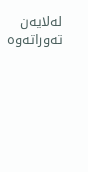له‌لایه‌ن ته‌وراته‌وه‌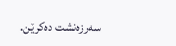سه‌رزه‌نشت ده‌كرێن.